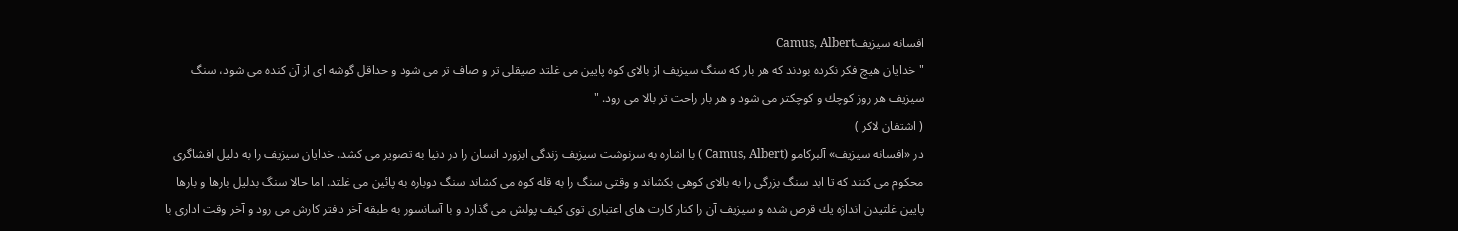افسانه سیزیفCamus, Albert
"خدايان هيچ فكر نكرده بودند كه هر بار كه سنگ سيزيف از بالاى كوه پايين مى غلتد صيقلى تر و صاف تر مى شود و حداقل گوشه اى از آن كنده مى شود، سنگ سيزيف هر روز كوچك و كوچكتر مى شود و هر بار راحت تر بالا مى رود. "
( اشتفان لاكر )
در «افسانه سيزيف» آلبركامو (Camus, Albert ) با اشاره به سرنوشت سیزیف زندگى ابزورد انسان را در دنيا به تصویر می کشد. خدايان سيزيف را به دلیل افشاگری محكوم مى كنند كه تا ابد سنگ بزرگى را به بالاى كوهى بکشاند و وقتى سنگ را به قله كوه مى کشاند سنگ دوباره به پائين مى غلتد. اما حالا سنگ بدلیل بارها و بارها پایین غلتیدن اندازه يك قرص شده و سيزيف آن را كنار كارت هاى اعتبارى توى كيف پولش مى گذارد و با آسانسور به طبقه آخر دفتر كارش مى رود و آخر وقت ادارى با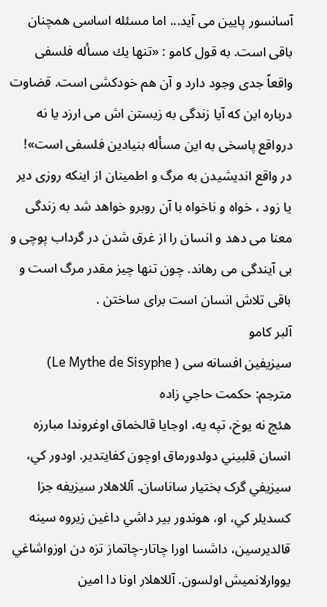آسانسور پايين مى آيد... اما مسئله اساسی همچنان باقی است. به قول کامو : «تنها يك مسأله فلسفى واقعاً جدى وجود دارد و آن هم خودكشى است. قضاوت درباره اين كه آيا زندگى به زيستن اش مى ارزد يا نه درواقع پاسخى به اين مسأله بنیادین فلسفى است»!
در واقع اندیشیدن به مرگ و اطمینان از اینکه روزی دیر یا زود ، خواه و ناخواه با آن روبرو خواهد شد به زندگى معنا مى دهد و انسان را از غرق شدن در گرداب پوچى و بی آیندگی مى رهاند. چون تنها چیز مقدر مرگ است و باقی تلاش انسان است برای ساختن .
آلبر کامو
سيزيفین افسانه سی ( Le Mythe de Sisyphe)
مترجم: حکمت حاجي زاده
هئچ نه يوخ، تپه يه، اوجايا قالخماق اوغروندا مبارزه انسان قلبيني دولدورماق اوچون کفايتدير. اودور کي، سيزيفي گرک بختيار ساناسان. آللاهلار سيزيفه جزا کسديلر کي، او، هوندور بير داشي داغين زیروه سينه قالديرسين، داشسا اورا چاتار-چاتماز تزه دن اوزواشاغي يووارلانميش اولسون. آللاهلار اونا دا امين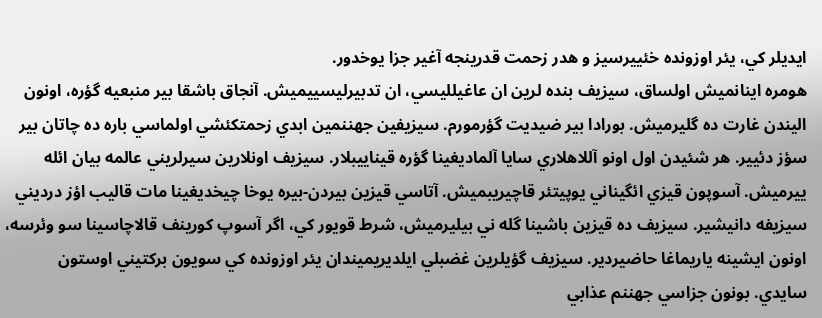ايديلر کي، يئر اوزونده خئييرسيز و هدر زحمت قدرينجه آغير جزا يوخدور.
هومره اينانميش اولساق، سيزيف بنده لرين ان عاغيلليسي، ان تدبيرليسييميش. آنجاق باشقا بير منبعيه گؤره، اونون اليندن غارت ده گليرميش. بورادا بير ضيديت گؤرمورم. سيزيفين جهننمين ابدي زحمتکئشي اولماسي باره ده چاتان بير سؤز دئيير. هر شئيدن اول اونو آللاهلاري سايا آلماديغينا گؤره قيناييبلار. سيزيف اونلارين سيرلريني عالمه بيان ائله ييرميش. آسوپون قيزي ائگيناني يوپيتئر قاچيريبميش. آتاسي قيزين بيردن-بيره يوخا چيخديغينا مات قاليب اؤز درديني سيزيفه دانيشير. سيزيف ده قيزين باشينا گله ني بيليرميش، شرط قويور کي، اگر آسوپ کورينف قالاچاسينا سو وئرسه، اونون ايشينه ياريماغا حاضيردير. سيزيف گؤيلرين غضبلي ايلديريميندان يئر اوزونده کي سويون برکتيني اوستون سايدي. بونون جزاسي جهننم عذابي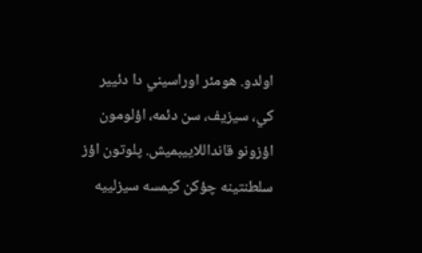اولدو. هومئر اوراسيني دا دئيير کي، سيزيف، سن دئمه، اؤلومون اؤزونو قانداللاييبميش. پلوتون اؤز سلطنتينه چؤکن کيمسه سيزلييه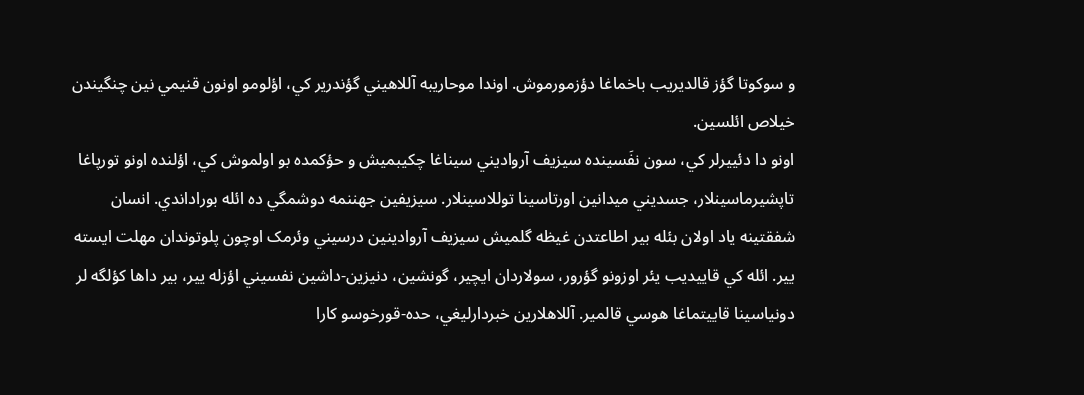و سوکوتا گؤز قالديريب باخماغا دؤزمورموش. اوندا موحاريبه آللاهيني گؤندرير کي، اؤلومو اونون قنيمي نين چنگيندن خيلاص ائلسين.
اونو دا دئييرلر کي، سون نفَسينده سيزيف آرواديني سيناغا چکيبميش و حؤکمده بو اولموش کي، اؤلنده اونو تورپاغا تاپشيرماسينلار، جسديني ميدانين اورتاسينا توللاسينلار. سيزيفين جهننمه دوشمگي ده ائله بوراداندي. انسان شفقتينه ياد اولان بئله بير اطاعتدن غيظه گلميش سيزيف آروادينين درسيني وئرمک اوچون پلوتوندان مهلت ايسته يير. ائله کي قاييديب يئر اوزونو گؤرور، سولاردان ايچير، گونشين، دنيزين-داشين نفسيني اؤزله يير، بير داها کؤلگه لر دونياسينا قاييتماغا هوسي قالمير. آللاهلارين خبردارليغي، حده-قورخوسو کارا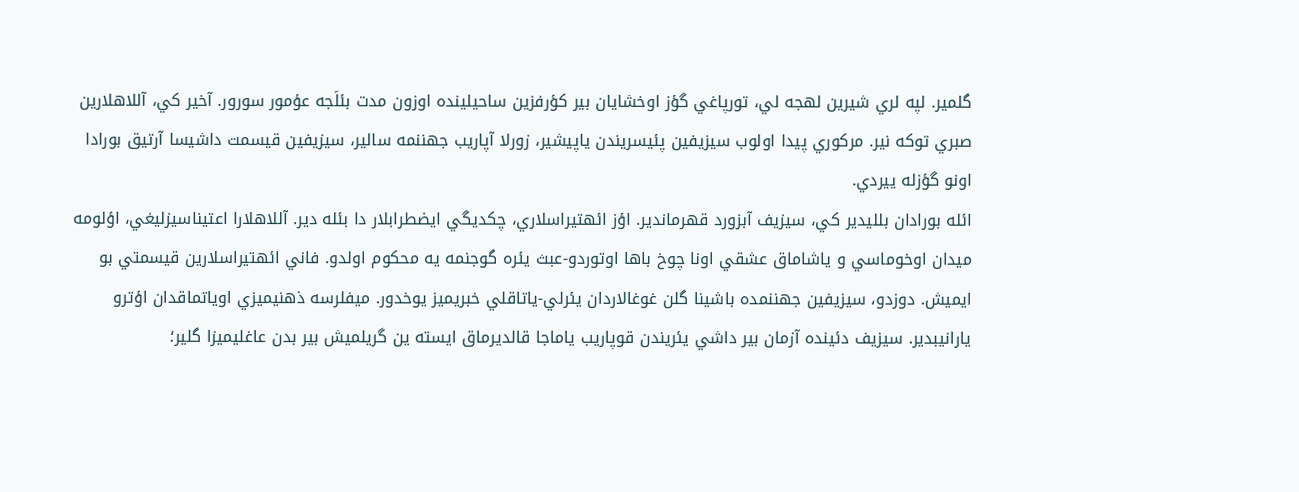گلمير. لپه لري شيرين لهجه لي، تورپاغي گؤز اوخشايان بير کؤرفزين ساحيلينده اوزون مدت بئلَجه عؤمور سورور. آخير کي، آللاهلارين صبري توکه نير. مرکوري پيدا اولوب سيزيفين پئيسريندن ياپيشير، زورلا آپاريب جهننمه سالير، سيزيفين قيسمت داشيسا آرتيق بورادا اونو گؤزله ييردي.
ائله بورادان بلليدير کي، سيزيف آبزورد قهرماندير. اؤز ائهتيراسلاري، چکديگي ايضطرابلار دا بئله دير. آللاهلارا اعتيناسيزليغي، اؤلومه ميدان اوخوماسي و ياشاماق عشقي اونا چوخ باها اوتوردو-عبث يئره گوجنمه يه محکوم اولدو. فاني ائهتيراسلارين قيسمتي بو ايميش. دوزدو، سيزيفين جهننمده باشينا گلن غوغالاردان يئرلي-ياتاقلي خبريميز يوخدور. ميفلرسه ذهنيميزي اوياتماقدان اؤترو يارانيبدير. سيزيف دئينده آزمان بير داشي يئريندن قوپاريب ياماجا قالديرماق ايسته ين گريلميش بير بدن عاغليميزا گلير؛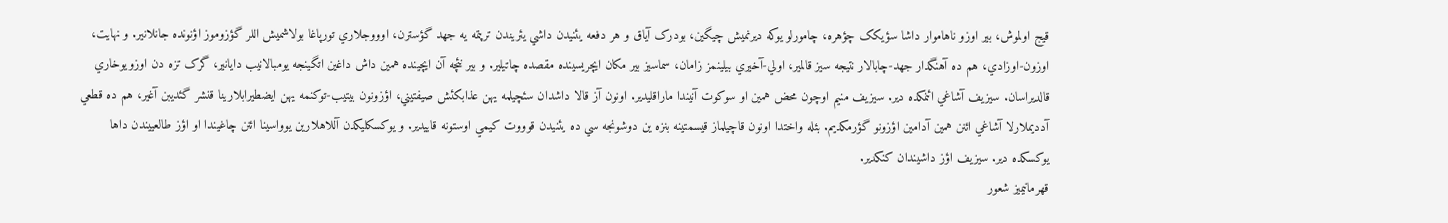قيج اولموش، بير اوزو ناهاموار داشا سؤيکک چؤهره، چامورلو يوکه ديرنميش چيگين، بودرک آياق و هر دفعه يئنيدن داشي يئريندن ترپتمه يه جهد گؤسترن، اوووجلاري تورپاغا بولاشميش اللر گؤزوموز اؤنونده جانلانير. و نهايت، اوزون-اوزادي، هم ده آهنگدار جهد-چابالار نتيجه سيز قالمير، اولي-آخيري بيلينمز زامان، سماسيز بير مکان ايچريسينده مقصده چاتيلير. و بير نئچه آن ايچينده همين داش داغين اتگينجه يومبالانيب دايانير، گرک تزه دن اوزويوخاري قالديراسان. سيزيف آشاغي ائنمکده دير. سيزيف منيم اوچون محض همين او سوکوت آنيندا ماراقليدير. اونون آز قالا داشدان سئچيلمه يهن عذابکئش صيفتيني، اؤزونون بيتيب-توکنمه يهن ايضطيرابلارينا قنشر گئديبن آغير، هم ده قطعي آدديملارلا آشاغي ائنن همين آدامين اؤزونو گؤرمکديم. بئله واختدا اونون قاچيلماز قيسمتينه بنزه ين دوشونجه سي ده يئنيدن قوووت کيمي اوستونه قاييدير. و يوکسکليکدن آللاهلارين يوواسينا ائنن چاغيندا او اؤز طالعييندن داها يوکسکده دير. سيزيف اؤز داشيندان کنکدير.
قهرمانيميز شعور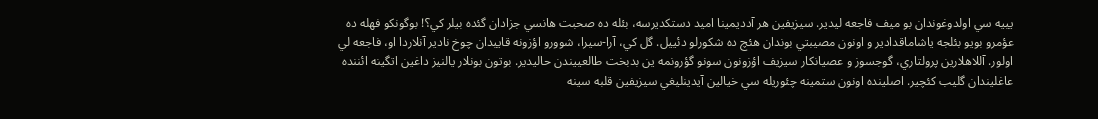يييه سي اولدوغوندان بو ميف فاجعه ليدير. سيزيفين هر آدديمينا اميد دستکديرسه، بئله ده صحبت هانسي جزادان گئده بيلر کي؟! بوگونکو فهله ده عؤمرو بويو بئلجه ياشاماقدادير و اونون مصيبتي بوندان هئچ ده شکورلو دئييل. گل کي، آرا-سيرا، شوورو اؤزونه قاييدان چوخ نادير آنلاردا او، فاجعه لي اولور. آللاهلارين پرولتاري، گوجسوز و عصيانکار سيزيف اؤزونون سونو گؤرونمه ين بدبخت طالعييندن حاليدير. بوتون بونلار يالنيز داغين اتگينه ائننده عاغليندان گليب کئچير. اصلینده اونون ستمينه چئوريله سي خيالين آيدينليغي سيزيفين قلبه سينه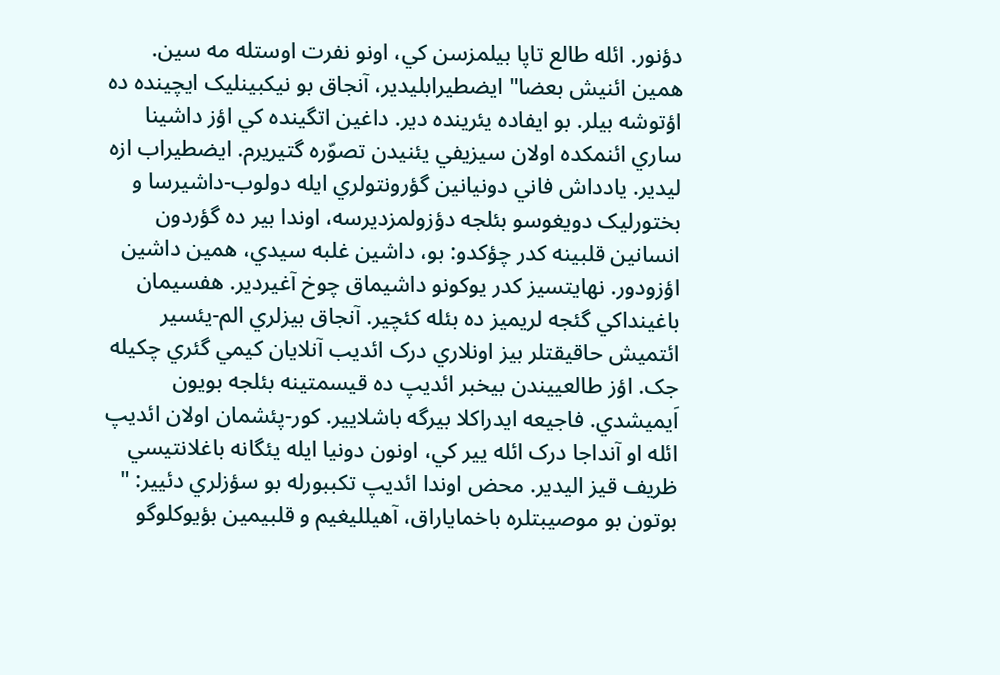دؤنور. ائله طالع تاپا بيلمزسن کي، اونو نفرت اوستله مه سين. همين ائنيش بعضا" ايضطيرابليدير، آنجاق بو نيکبينليک ايچينده ده اؤتوشه بيلر. بو ايفاده يئرينده دير. داغين اتگينده کي اؤز داشينا ساري ائنمکده اولان سيزيفي يئنيدن تصوّره گتيريرم. ايضطيراب ازه ليدير. يادداش فاني دونيانين گؤرونتولري ايله دولوب-داشيرسا و بختورليک دويغوسو بئلجه دؤزولمزديرسه، اوندا بير ده گؤردون انسانين قلبينه کدر چؤکدو: بو، داشين غلبه سيدي، همين داشين اؤزودور. نهايتسيز کدر يوکونو داشيماق چوخ آغيردير. هفسيمان باغينداکي گئجه لريميز ده بئله کئچير. آنجاق بيزلري الم-يئسير ائتميش حاقيقتلر بيز اونلاري درک ائديب آنلايان کيمي گئري چکيله جک. اؤز طالعييندن بيخبر ائديپ ده قيسمتينه بئلجه بويون اَيميشدي. فاجيعه ايدراکلا بيرگه باشلايير. کور-پئشمان اولان ائديپ ائله او آنداجا درک ائله يير کي، اونون دونيا ايله يئگانه باغلانتيسي ظريف قيز اليدير. محض اوندا ائديپ تکببورله بو سؤزلري دئيير: " بوتون بو موصيبتلره باخماياراق، آهيلليغيم و قلبيمين بؤيوکلوگو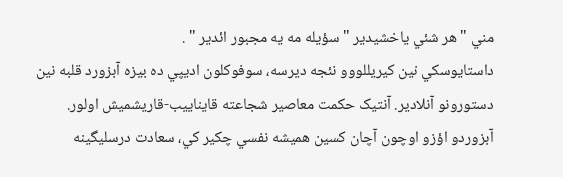مني " هر شئي ياخشيدير " سؤيله مه يه مجبور ائدير " .
داستايوسکي نين کيريللووو نئجه ديرسه، سوفوکلون اديپي ده بيزه آبزورد قلبه نين دستورونو آنلادير. آنتيک حکمت معاصير شجاعته قايناييب-قاريشميش اولور.
آبزوردو اؤزو اوچون آچان کسين هميشه نفسي چکير کي، سعادت درسليگينه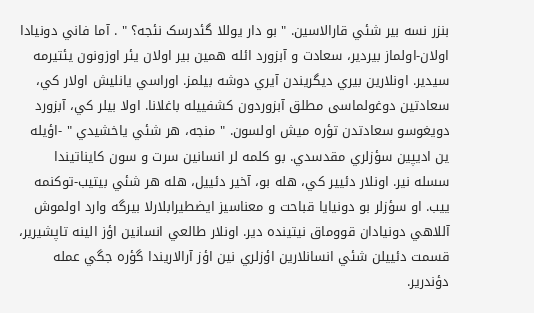بنزر نسه بير شئي قارالاسين. " بو دار يوللا گئدرسک نئجه؟ " . آما فاني دونيادا اولان-اولماز بيردير، سعادت و آبزورد ائله همين بير اولان يئر اوزونون يئتيرمه سيدير. اونلارين بيري ديگريندن آيري دوشه بيلمز. اوراسي يانليش اولار کي، سعادتين دوغولماسی مطلق آبزوردون کشفييله باغلانا. اولا بيلر کي، آبزورد دويغوسو سعادتدن تؤره ميش اولسون. " منجه، هر شئي ياخشيدي " -اؤيله ين اديپين سؤزلري مقدسدي. بو کلمه لر انسانين سرت و سون کايناتيندا سسله نير. اونلار دئيير کي، هله بو، آخير دئييل، هله هر شئي بيتيب-توکنمه ييب. او سؤزلر بو دونيايا قباحت و معناسيز ايضطيرابلارلا بيرگه وارد اولموش آللاهي دونيادان قووماق نيتينده دير. اونلار طالعي انسانين اؤز الينه تاپشيرير، قسمت دئييلن شئي انسانلارين اؤزلري نين اؤز آرالاريندا گؤره جگي عمله دؤندرير.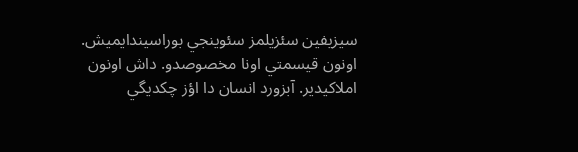سيزيفين سئزيلمز سئوينجي بوراسيندايميش. اونون قيسمتي اونا مخصوصدو. داش اونون املاکيدير. آبزورد انسان دا اؤز چکديگي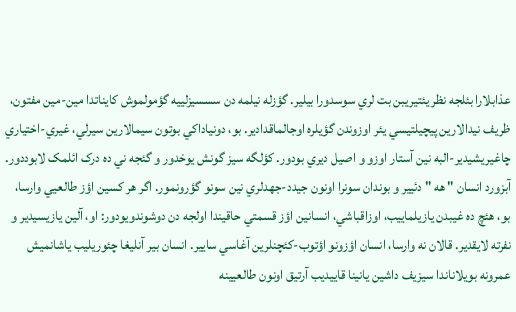عذابلارا بئلجه نظر يئتيريبن بت لري سوسدورا بيلير. گؤزله نيلمه دن سسسيزلييه گؤمولموش کايناتدا مين-مين مفتون، ظريف نيدالارين پيچيلتيسي يئر اوزوندن گؤيلره اوجالماقدادير. بو، دونياداکي بوتون سيمالارين سيرلي، غيري-اختياري چاغيريشيدير-البه نين آستار اوزو و اصیل ديري بودور. کؤلگه سيز گونش يوخدور و گئجه ني ده درک ائلمک لابوددور. آبزورد انسان " هه " دئيير و بوندان سونرا اونون جيدد-جهدلري نين سونو گؤرونمور. اگر هر کسين اؤز طالعيي وارسا، بو، هئچ ده غيبدن يازيلماييب، اوزاقباشي، انسانين اؤز قسمتي حاقيندا اولجه دن دوشوندويودور: او، آلين يازيسيدير و نفرته لايقدير. قالان نه وارسا، انسان اؤزونو اؤتوب-کئچنلرين آغاسي سايير. انسان بير آنليغا چئوريليب ياشانميش عمرونه بويلاناندا سيزيف داشين يانينا قاييديب آرتيق اونون طالعيينه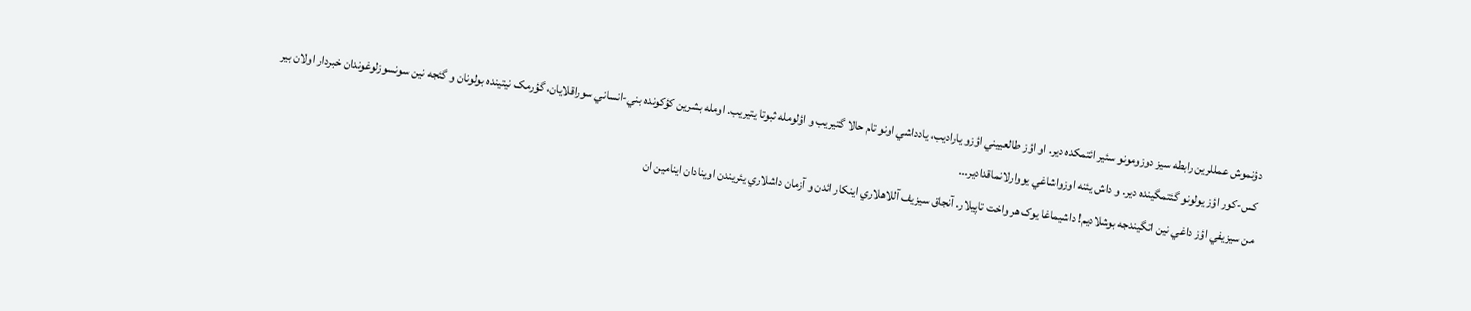دؤنموش عمللرين رابطه سيز دوزومونو سئير ائتمکده دير. او اؤز طالعييني اؤزو ياراديب، يادداشي اونو تام حالا گتيريب و اؤلومله ثبوتا يتيريب. اومله بشرين کؤکونده بني-انساني سوراقلايان، گؤرمک نيتينده بولونان و گئجه نين سونسوزلوغوندان خبردار اولان بير کس-کور اؤز يولونو گئتمگينده دير. و داش يئنه اوزواشاغي يووارلانماقدادير...
من سيزيفي اؤز داغي نين اتگيندجه بوشلاديم! داشيماغا يوک هر واخت تاپيلار. آنجاق سيزيف آللاهلاري اينکار ائدن و آزمان داشلاري يئريندن اوينادان اينامين ان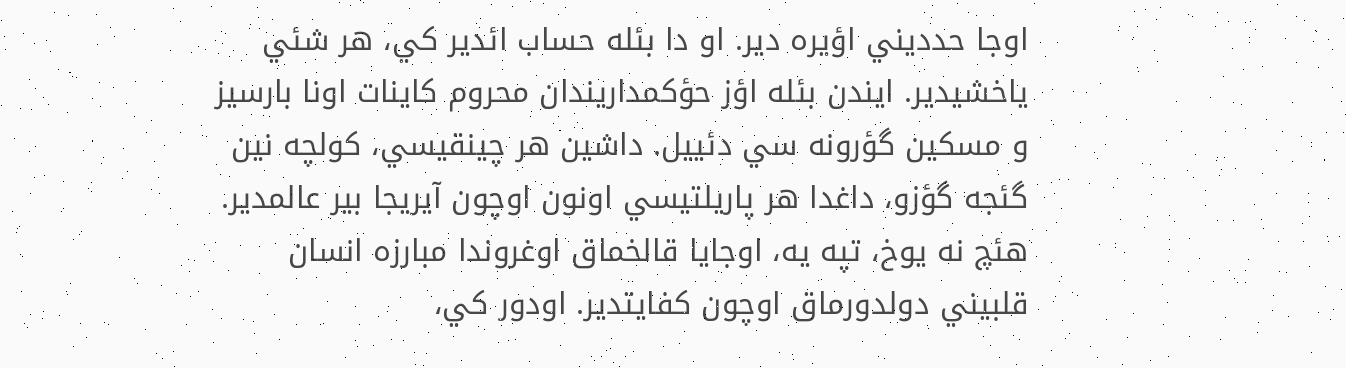اوجا حدديني اؤيره دير. او دا بئله حساب ائدير کي، هر شئي ياخشيدير. ايندن بئله اؤز حؤکمداريندان محروم کاينات اونا بارسيز و مسکين گؤرونه سي دئييل. داشين هر چينقيسي، کولچه نين گئجه گؤزو، داغدا هر پاريلتيسي اونون اوچون آيريجا بير عالمدير. هئچ نه يوخ، تپه يه، اوجايا قالخماق اوغروندا مبارزه انسان قلبيني دولدورماق اوچون کفايتدير. اودور کي،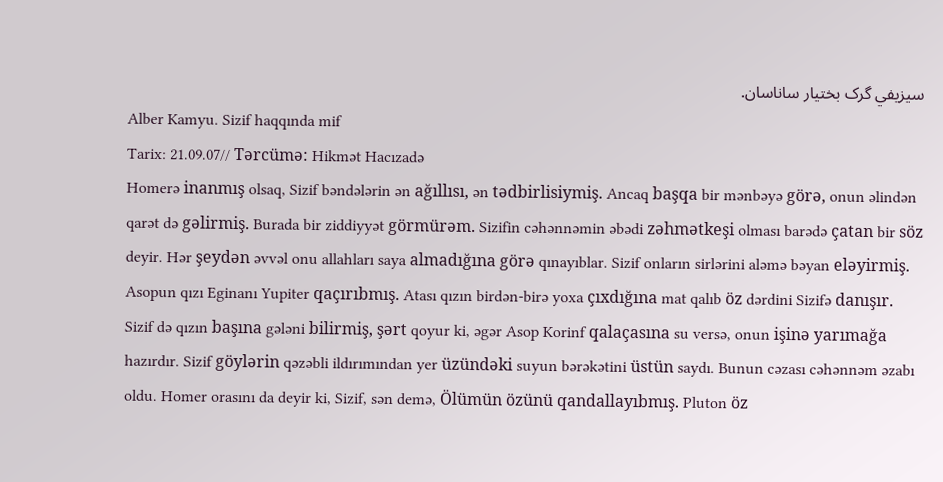سيزيفي گرک بختيار ساناسان.
Alber Kamyu. Sizif haqqında mif
Tarix: 21.09.07// Tərcümə: Hikmət Hacızadə
Homerə inanmış olsaq, Sizif bəndələrin ən ağıllısı, ən tədbirlisiymiş. Ancaq başqa bir mənbəyə görə, onun əlindən qarət də gəlirmiş. Burada bir ziddiyyət görmürəm. Sizifin cəhənnəmin əbədi zəhmətkeşi olması barədə çatan bir söz deyir. Hər şeydən əvvəl onu allahları saya almadığına görə qınayıblar. Sizif onların sirlərini aləmə bəyan eləyirmiş. Asopun qızı Eginanı Yupiter qaçırıbmış. Atası qızın birdən-birə yoxa çıxdığına mat qalıb öz dərdini Sizifə danışır. Sizif də qızın başına gələni bilirmiş, şərt qoyur ki, əgər Asop Korinf qalaçasına su versə, onun işinə yarımağa hazırdır. Sizif göylərin qəzəbli ildırımından yer üzündəki suyun bərəkətini üstün saydı. Bunun cəzası cəhənnəm əzabı oldu. Homer orasını da deyir ki, Sizif, sən demə, Ölümün özünü qandallayıbmış. Pluton öz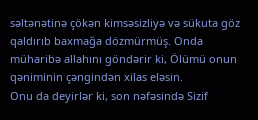səltənətinə çökən kimsəsizliyə və sükuta göz qaldırıb baxmağa dözmürmüş. Onda müharibə allahını göndərir ki, Ölümü onun qəniminin çəngindən xilas eləsin.
Onu da deyirlər ki, son nəfəsində Sizif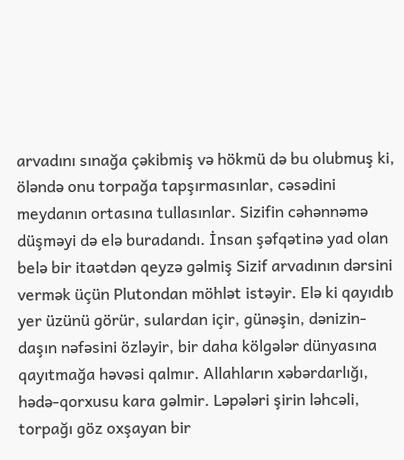arvadını sınağa çəkibmiş və hökmü də bu olubmuş ki, öləndə onu torpağa tapşırmasınlar, cəsədini meydanın ortasına tullasınlar. Sizifin cəhənnəmə düşməyi də elə buradandı. İnsan şəfqətinə yad olan belə bir itaətdən qeyzə gəlmiş Sizif arvadının dərsini vermək üçün Plutondan möhlət istəyir. Elə ki qayıdıb yer üzünü görür, sulardan içir, günəşin, dənizin-daşın nəfəsini özləyir, bir daha kölgələr dünyasına qayıtmağa həvəsi qalmır. Allahların xəbərdarlığı, hədə-qorxusu kara gəlmir. Ləpələri şirin ləhcəli, torpağı göz oxşayan bir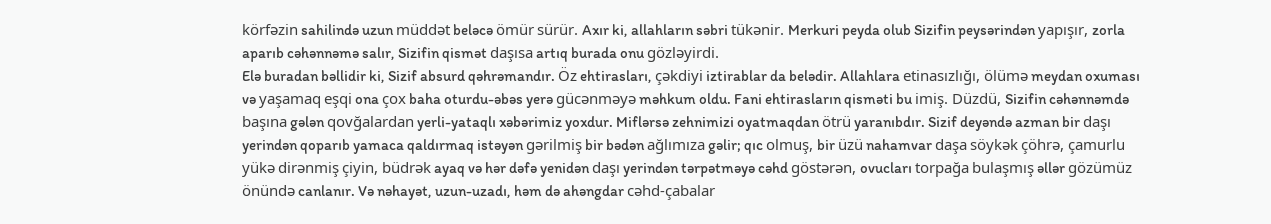körfəzin sahilində uzun müddət beləcə ömür sürür. Axır ki, allahların səbri tükənir. Merkuri peyda olub Sizifin peysərindən yapışır, zorla aparıb cəhənnəmə salır, Sizifin qismət daşısa artıq burada onu gözləyirdi.
Elə buradan bəllidir ki, Sizif absurd qəhrəmandır. Öz ehtirasları, çəkdiyi iztirablar da belədir. Allahlara etinasızlığı, ölümə meydan oxuması və yaşamaq eşqi ona çox baha oturdu-əbəs yerə gücənməyə məhkum oldu. Fani ehtirasların qisməti bu imiş. Düzdü, Sizifin cəhənnəmdə başına gələn qovğalardan yerli-yataqlı xəbərimiz yoxdur. Miflərsə zehnimizi oyatmaqdan ötrü yaranıbdır. Sizif deyəndə azman bir daşı yerindən qoparıb yamaca qaldırmaq istəyən gərilmiş bir bədən ağlımıza gəlir; qıc olmuş, bir üzü nahamvar daşa söykək çöhrə, çamurlu yükə dirənmiş çiyin, büdrək ayaq və hər dəfə yenidən daşı yerindən tərpətməyə cəhd göstərən, ovucları torpağa bulaşmış əllər gözümüz önündə canlanır. Və nəhayət, uzun-uzadı, həm də ahəngdar cəhd-çabalar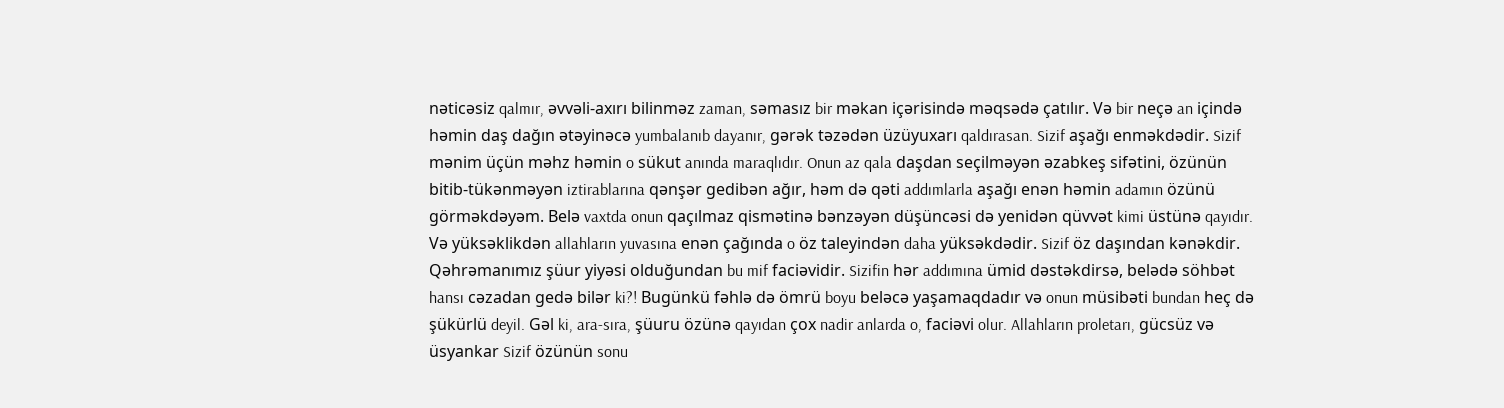nəticəsiz qalmır, əvvəli-axırı bilinməz zaman, səmasız bir məkan içərisində məqsədə çatılır. Və bir neçə an içində həmin daş dağın ətəyinəcə yumbalanıb dayanır, gərək təzədən üzüyuxarı qaldırasan. Sizif aşağı enməkdədir. Sizif mənim üçün məhz həmin o sükut anında maraqlıdır. Onun az qala daşdan seçilməyən əzabkeş sifətini, özünün bitib-tükənməyən iztirablarına qənşər gedibən ağır, həm də qəti addımlarla aşağı enən həmin adamın özünü görməkdəyəm. Belə vaxtda onun qaçılmaz qismətinə bənzəyən düşüncəsi də yenidən qüvvət kimi üstünə qayıdır. Və yüksəklikdən allahların yuvasına enən çağında o öz taleyindən daha yüksəkdədir. Sizif öz daşından kənəkdir.
Qəhrəmanımız şüur yiyəsi olduğundan bu mif faciəvidir. Sizifin hər addımına ümid dəstəkdirsə, belədə söhbət hansı cəzadan gedə bilər ki?! Bugünkü fəhlə də ömrü boyu beləcə yaşamaqdadır və onun müsibəti bundan heç də şükürlü deyil. Gəl ki, ara-sıra, şüuru özünə qayıdan çox nadir anlarda o, faciəvi olur. Allahların proletarı, gücsüz və üsyankar Sizif özünün sonu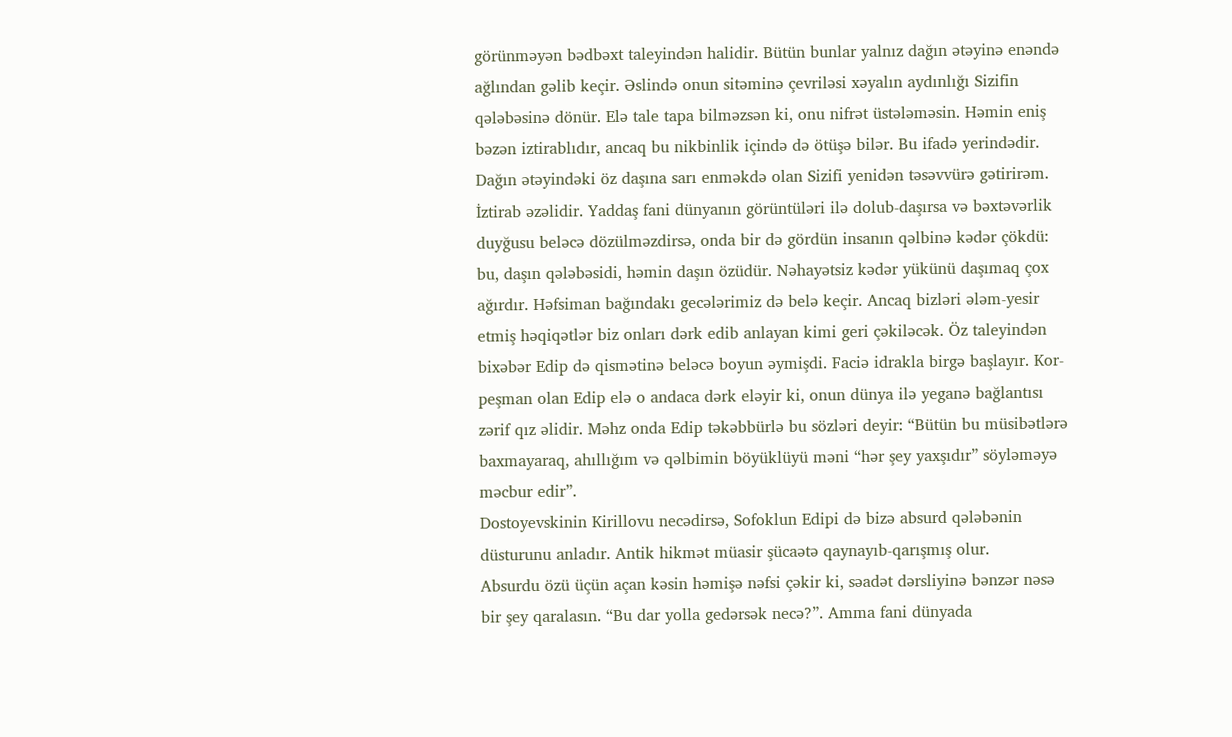görünməyən bədbəxt taleyindən halidir. Bütün bunlar yalnız dağın ətəyinə enəndə ağlından gəlib keçir. Əslində onun sitəminə çevriləsi xəyalın aydınlığı Sizifin qələbəsinə dönür. Elə tale tapa bilməzsən ki, onu nifrət üstələməsin. Həmin eniş bəzən iztirablıdır, ancaq bu nikbinlik içində də ötüşə bilər. Bu ifadə yerindədir. Dağın ətəyindəki öz daşına sarı enməkdə olan Sizifi yenidən təsəvvürə gətirirəm. İztirab əzəlidir. Yaddaş fani dünyanın görüntüləri ilə dolub-daşırsa və bəxtəvərlik duyğusu beləcə dözülməzdirsə, onda bir də gördün insanın qəlbinə kədər çökdü: bu, daşın qələbəsidi, həmin daşın özüdür. Nəhayətsiz kədər yükünü daşımaq çox ağırdır. Həfsiman bağındakı gecələrimiz də belə keçir. Ancaq bizləri ələm-yesir etmiş həqiqətlər biz onları dərk edib anlayan kimi geri çəkiləcək. Öz taleyindən bixəbər Edip də qismətinə beləcə boyun əymişdi. Faciə idrakla birgə başlayır. Kor-peşman olan Edip elə o andaca dərk eləyir ki, onun dünya ilə yeganə bağlantısı zərif qız əlidir. Məhz onda Edip təkəbbürlə bu sözləri deyir: “Bütün bu müsibətlərə baxmayaraq, ahıllığım və qəlbimin böyüklüyü məni “hər şey yaxşıdır” söyləməyə məcbur edir”.
Dostoyevskinin Kirillovu necədirsə, Sofoklun Edipi də bizə absurd qələbənin düsturunu anladır. Antik hikmət müasir şücaətə qaynayıb-qarışmış olur.
Absurdu özü üçün açan kəsin həmişə nəfsi çəkir ki, səadət dərsliyinə bənzər nəsə bir şey qaralasın. “Bu dar yolla gedərsək necə?”. Amma fani dünyada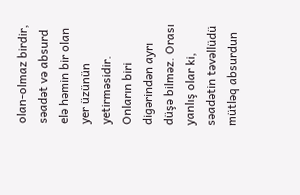olan-olmaz birdir, səadət və absurd elə həmin bir olan yer üzünün yetirməsidir. Onların biri digərindən ayrı düşə bilməz. Orası yanlış olar ki, səadətin təvəllüdü mütləq absurdun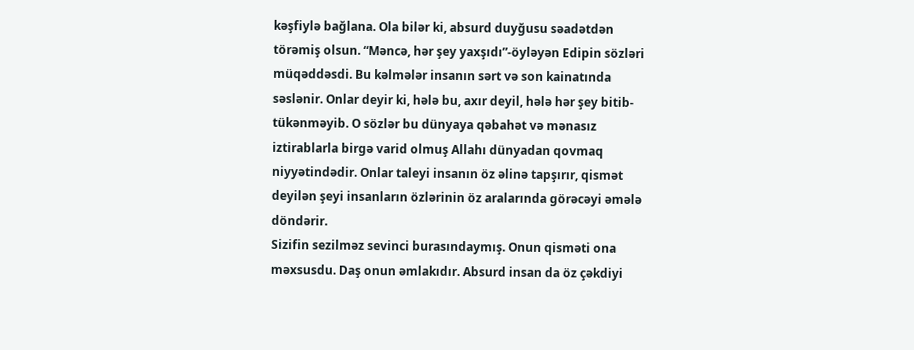kəşfiylə bağlana. Ola bilər ki, absurd duyğusu səadətdən törəmiş olsun. “Məncə, hər şey yaxşıdı”-öyləyən Edipin sözləri müqəddəsdi. Bu kəlmələr insanın sərt və son kainatında səslənir. Onlar deyir ki, hələ bu, axır deyil, hələ hər şey bitib-tükənməyib. O sözlər bu dünyaya qəbahət və mənasız iztirablarla birgə varid olmuş Allahı dünyadan qovmaq niyyətindədir. Onlar taleyi insanın öz əlinə tapşırır, qismət deyilən şeyi insanların özlərinin öz aralarında görəcəyi əmələ döndərir.
Sizifin sezilməz sevinci burasındaymış. Onun qisməti ona məxsusdu. Daş onun əmlakıdır. Absurd insan da öz çəkdiyi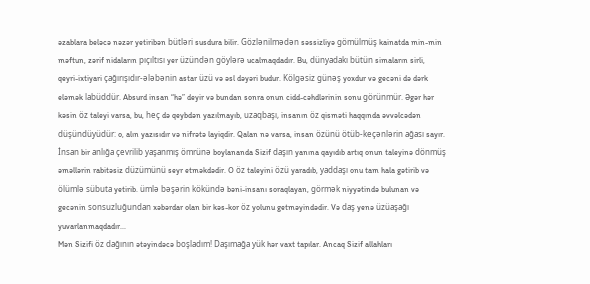əzablara beləcə nəzər yetiribən bütləri susdura bilir. Gözlənilmədən səssizliyə gömülmüş kainatda min-min məftun, zərif nidaların pıçıltısı yer üzündən göylərə ucalmaqdadır. Bu, dünyadakı bütün simaların sirli, qeyri-ixtiyari çağırışıdır-ələbənin astar üzü və əsl dəyəri budur. Kölgəsiz günəş yoxdur və gecəni də dərk eləmək labüddür. Absurd insan “hə” deyir və bundan sonra onun cidd-cəhdlərinin sonu görünmür. Əgər hər kəsin öz taleyi varsa, bu, heç də qeybdən yazılmayıb, uzaqbaşı, insanın öz qisməti haqqında əvvəlcədən düşündüyüdür: o, alın yazısıdır və nifrətə layiqdir. Qalan nə varsa, insan özünü ötüb-keçənlərin ağası sayır. İnsan bir anlığa çevrilib yaşanmış ömrünə boylananda Sizif daşın yanına qayıdıb artıq onun taleyinə dönmüş əməllərin rabitəsiz düzümünü seyr etməkdədir. O öz taleyini özü yaradıb, yaddaşı onu tam hala gətirib və ölümlə sübuta yetirib. ümlə bəşərin kökündə bəni-insanı soraqlayan, görmək niyyətində bulunan və gecənin sonsuzluğundan xəbərdar olan bir kəs-kor öz yolunu getməyindədir. Və daş yenə üzüaşağı yuvarlanmaqdadır...
Mən Sizifi öz dağının ətəyindəcə boşladım! Daşımağa yük hər vaxt tapılar. Ancaq Sizif allahları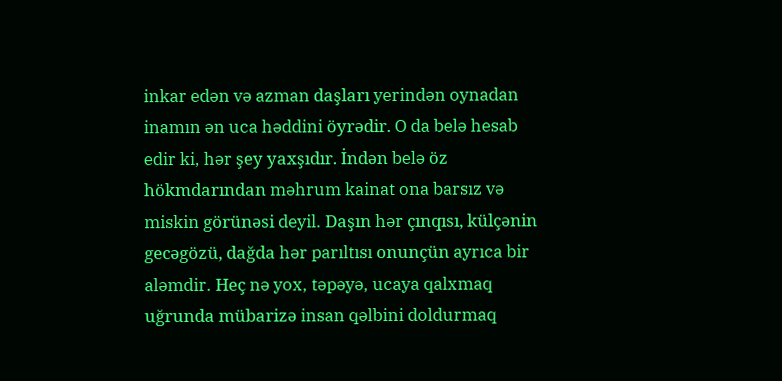inkar edən və azman daşları yerindən oynadan inamın ən uca həddini öyrədir. O da belə hesab edir ki, hər şey yaxşıdır. İndən belə öz hökmdarından məhrum kainat ona barsız və miskin görünəsi deyil. Daşın hər çınqısı, külçənin gecəgözü, dağda hər parıltısı onunçün ayrıca bir aləmdir. Heç nə yox, təpəyə, ucaya qalxmaq uğrunda mübarizə insan qəlbini doldurmaq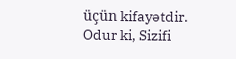üçün kifayətdir. Odur ki, Sizifi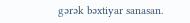gərək bəxtiyar sanasan.